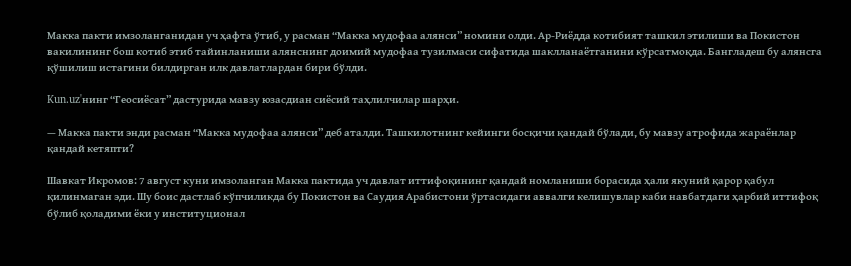Макка пакти имзоланганидан уч ҳафта ўтиб, у расман “Макка мудофаа алянси” номини олди. Ар-Риёдда котибият ташкил этилиши ва Покистон вакилининг бош котиб этиб тайинланиши алянснинг доимий мудофаа тузилмаси сифатида шаклланаётганини кўрсатмоқда. Бангладеш бу алянсга қўшилиш истагини билдирган илк давлатлардан бири бўлди.

Kun.uz'нинг “Геосиёсат” дастурида мавзу юзасдиан сиёсий таҳлилчилар шарҳи.

— Макка пакти энди расман “Макка мудофаа алянси” деб аталди. Ташкилотнинг кейинги босқичи қандай бўлади, бу мавзу атрофида жараёнлар қандай кетяпти?

Шавкат Икромов: 7 август куни имзоланган Макка пактида уч давлат иттифоқининг қандай номланиши борасида ҳали якуний қарор қабул қилинмаган эди. Шу боис дастлаб кўпчиликда бу Покистон ва Саудия Арабистони ўртасидаги аввалги келишувлар каби навбатдаги ҳарбий иттифоқ бўлиб қоладими ёки у институционал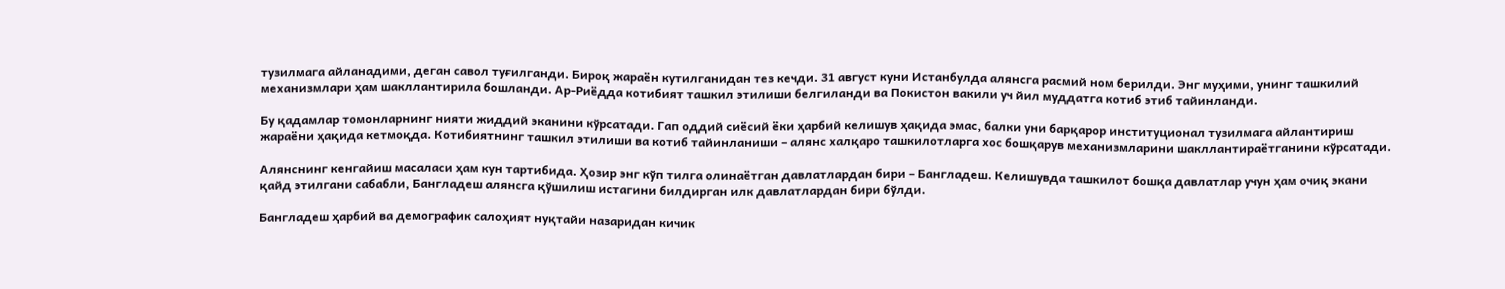тузилмага айланадими, деган савол туғилганди. Бироқ жараён кутилганидан тез кечди. 31 август куни Истанбулда алянсга расмий ном берилди. Энг муҳими, унинг ташкилий механизмлари ҳам шакллантирила бошланди. Ар-Риёдда котибият ташкил этилиши белгиланди ва Покистон вакили уч йил муддатга котиб этиб тайинланди.

Бу қадамлар томонларнинг нияти жиддий эканини кўрсатади. Гап оддий сиёсий ёки ҳарбий келишув ҳақида эмас, балки уни барқарор институционал тузилмага айлантириш жараёни ҳақида кетмоқда. Котибиятнинг ташкил этилиши ва котиб тайинланиши – алянс халқаро ташкилотларга хос бошқарув механизмларини шакллантираётганини кўрсатади.

Алянснинг кенгайиш масаласи ҳам кун тартибида. Ҳозир энг кўп тилга олинаётган давлатлардан бири – Бангладеш. Келишувда ташкилот бошқа давлатлар учун ҳам очиқ экани қайд этилгани сабабли, Бангладеш алянсга қўшилиш истагини билдирган илк давлатлардан бири бўлди.

Бангладеш ҳарбий ва демографик салоҳият нуқтайи назаридан кичик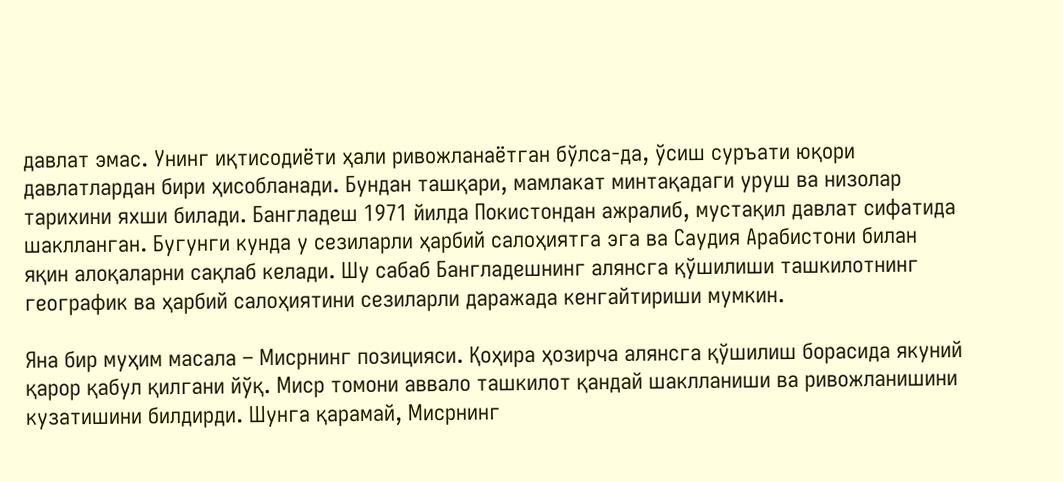давлат эмас. Унинг иқтисодиёти ҳали ривожланаётган бўлса-да, ўсиш суръати юқори давлатлардан бири ҳисобланади. Бундан ташқари, мамлакат минтақадаги уруш ва низолар тарихини яхши билади. Бангладеш 1971 йилда Покистондан ажралиб, мустақил давлат сифатида шаклланган. Бугунги кунда у сезиларли ҳарбий салоҳиятга эга ва Саудия Арабистони билан яқин алоқаларни сақлаб келади. Шу сабаб Бангладешнинг алянсга қўшилиши ташкилотнинг географик ва ҳарбий салоҳиятини сезиларли даражада кенгайтириши мумкин.

Яна бир муҳим масала – Мисрнинг позицияси. Қоҳира ҳозирча алянсга қўшилиш борасида якуний қарор қабул қилгани йўқ. Миср томони аввало ташкилот қандай шаклланиши ва ривожланишини кузатишини билдирди. Шунга қарамай, Мисрнинг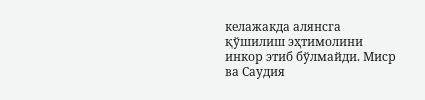келажакда алянсга қўшилиш эҳтимолини инкор этиб бўлмайди. Миср ва Саудия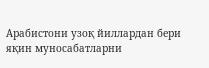Арабистони узоқ йиллардан бери яқин муносабатларни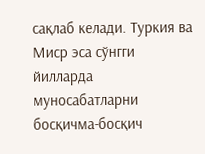сақлаб келади. Туркия ва Миср эса сўнгги йилларда муносабатларни босқичма-босқич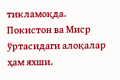тикламоқда. Покистон ва Миср ўртасидаги алоқалар ҳам яхши.